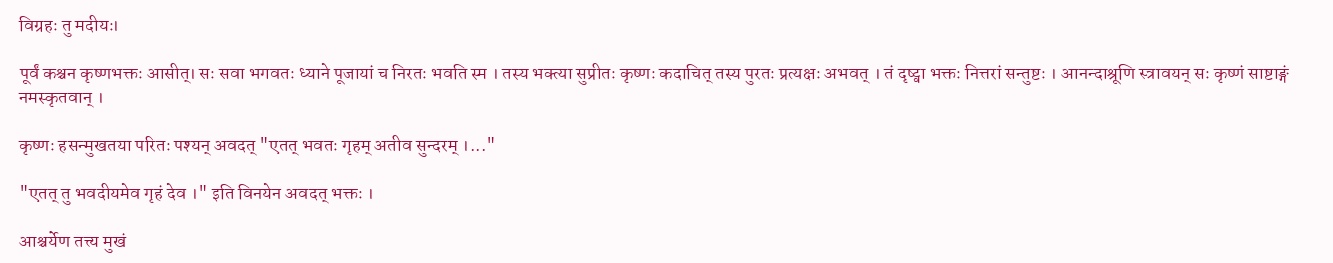विग्रहः तु मदीयः।

पूर्वं कश्चन कृष्णभक्तः आसीत्। सः सवा भगवतः ध्याने पूजायां च निरतः भवति स्म । तस्य भक्त्या सुप्रीतः कृष्णः कदाचित् तस्य पुरतः प्रत्यक्षः अभवत् । तं दृष्ट्वा भक्तः नित्तरां सन्तुष्टः । आनन्दाश्रूणि स्त्रावयन् सः कृष्णं साष्टाङ्गं नमस्कृतवान् ।

कृष्णः हसन्मुखतया परितः पश्यन् अवदत् "एतत् भवतः गृहम् अतीव सुन्दरम् ।..."

"एतत् तु भवदीयमेव गृहं देव ।" इति विनयेन अवदत् भक्तः ।

आश्चर्येण तत्त्य मुखं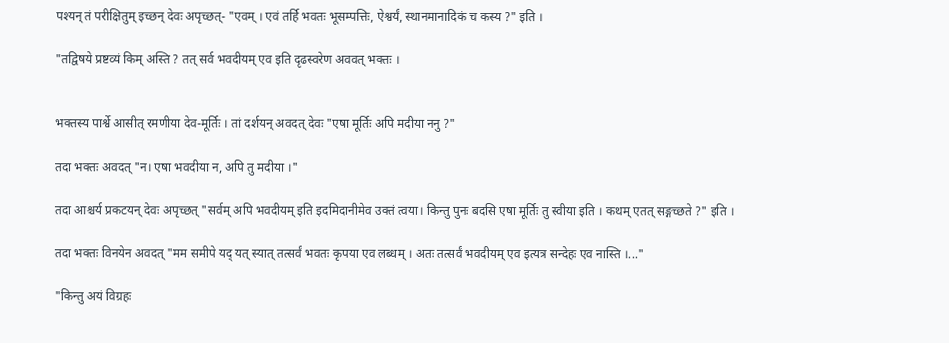पश्यन् तं परीक्षितुम् इच्छन् देवः अपृच्छत्- "एवम् । एवं तर्हि भवतः भूसम्पत्तिः, ऐश्वर्यं, स्थानमानादिकं च कस्य ?" इति ।

"तद्विषये प्रष्टव्यं किम् अस्ति ? तत् सर्व भवदीयम् एव इति दृढस्वरेण अववत् भक्तः ।


भक्तस्य पार्श्वे आसीत् रमणीया देव-मूर्तिः । तां दर्शयन् अवदत् देवः "एषा मूर्तिः अपि मदीया ननु ?"

तदा भक्तः अवदत् "न। एषा भवदीया न, अपि तु मदीया ।"

तदा आश्चर्य प्रकटयन् देवः अपृच्छत् "सर्वम् अपि भवदीयम् इति इदमिदानीमेव उक्तं त्वया। किन्तु पुनः बदसि एषा मूर्तिः तु स्वीया इति । कथम् एतत् सङ्गच्छते ?" इति ।

तदा भक्तः विनयेन अवदत् "मम समीपे यद् यत् स्यात् तत्सर्वं भवतः कृपया एव लब्धम् । अतः तत्सर्वं भवदीयम् एव इत्यत्र सन्देहः एव नास्ति ।..."

"किन्तु अयं विग्रहः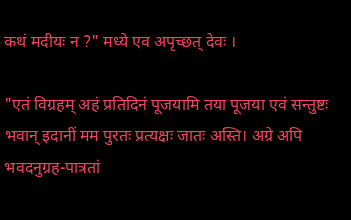कथं मदीयः न ?" मध्ये एव अपृच्छत् देवः ।

"एतं विग्रहम् अहं प्रतिदिनं पूजयामि तया पूजया एवं सन्तुष्टः भवान् इदानीं मम पुरतः प्रत्यक्षः जातः अस्ति। अग्रे अपि भवद‌नुग्रह-पात्रतां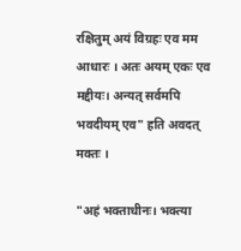रक्षितुम् अयं विग्रहः एव मम आधारः । अतः अयम् एकः एव मद्दीयः। अन्यत् सर्वमपि भवदीयम् एव" हति अवदत् मक्तः ।

"अहं भक्ताधीनः। भक्त्या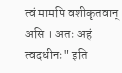त्वं मामपि वशीकृतवान् असि । अतः अहं त्वदधीनः" इति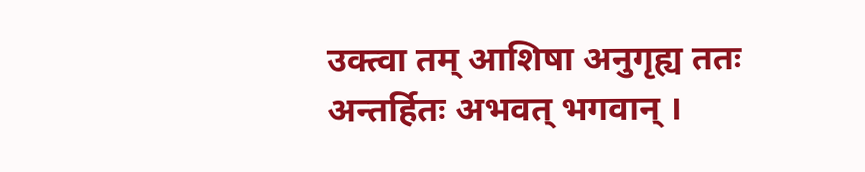उक्त्वा तम् आशिषा अनुगृह्य ततः अन्तर्हितः अभवत् भगवान् ।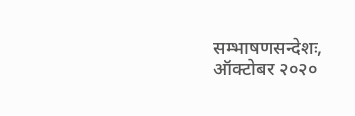सम्भाषणसन्देशः, ऑक्टोबर २०२०